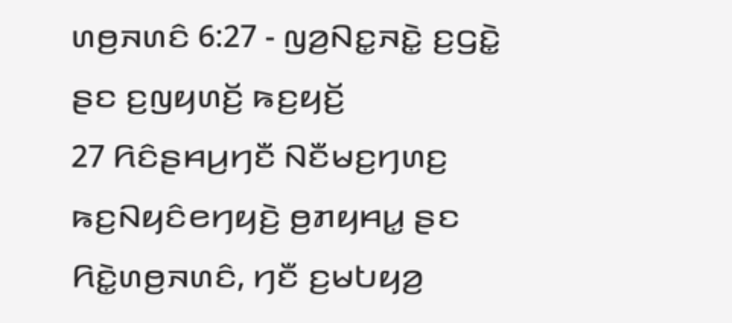ꤛꤥ꤬ꤏꤛꤢꤨ 6:27 - ꤜꤤ꤬ꤡꤢ꤭ꤏꤢꤧ꤭ ꤢ꤬ꤞꤢꤧ꤭ ꤔꤢ ꤢ꤬ꤜꤟꤛꤢꤩ꤬ ꤒꤢ꤬ꤟꤢꤩ꤬
27 ꤖꤢꤨꤔꤌꤣ꤬ꤚꤢꤪ ꤡꤢꤪꤗꤢ꤬ꤚꤛꤢ꤬ ꤒꤢ꤬ꤡꤟꤢꤨꤕꤚꤟꤢꤧ꤬ ꤥ꤬ꤊꤟꤌꤣ꤭ ꤔꤢ ꤖꤢꤧ꤭ꤛꤥ꤬ꤏꤛꤢꤨ, ꤚꤢꤪ ꤢ꤬ꤗꤝꤟꤤ꤬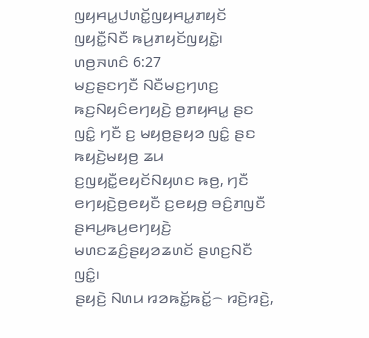ꤜꤟꤌꤣ꤭ꤓꤛꤢꤩ꤭ꤜꤟꤌꤣ꤭ꤊꤟꤢꤩ ꤜꤟꤢꤪ꤭ꤡꤢꤪ ꤒꤣ꤬ꤊꤟꤢꤩꤜꤟꤢꤧ꤭꤯
ꤛꤥ꤬ꤏꤛꤢꤨ 6:27
ꤗꤢ꤬ꤔꤢꤚꤢꤪ ꤡꤢꤪꤗꤢ꤬ꤚꤛꤢ꤬ ꤒꤢ꤬ꤡꤟꤢꤨꤕꤚꤟꤢꤧ꤬ ꤥ꤬ꤊꤟꤌꤣ꤭ ꤔꤢ ꤜꤢꤨ꤭ ꤚꤢꤪ ꤢ꤬ ꤗꤟꤥ꤬ꤔꤟꤤ ꤜꤢꤨ꤭ ꤔꤢ ꤒꤟꤢꤧ꤬ꤗꤟꤥ꤬ ꤘꤣ ꤢ꤬ꤜꤟꤢꤪ꤭ꤕꤟꤢꤩꤡꤟꤛꤢ ꤒꤥ꤬, ꤚꤢꤪ ꤕꤚꤟꤢꤧ꤬ꤥ꤬ꤕꤟꤢꤪ ꤢ꤬ꤕꤟꤥ꤬ ꤋꤢꤨ꤬ꤊꤜꤢꤪ ꤔꤌꤣ꤬ꤒꤣ꤬ꤕꤚꤟꤢꤧ꤬ ꤗꤛꤢꤘꤢꤨ꤬ꤔꤟꤤꤘꤛꤢꤩ ꤔꤛꤢ꤬ꤡꤢꤪ ꤜꤢꤨ꤭꤯
ꤔꤟꤢꤧ꤬ ꤡꤛꤣ ꤙꤤꤒꤢꤩ꤭ꤒꤢꤩ꤭꤮ ꤙꤢꤧ꤬ꤙꤢꤧ꤬,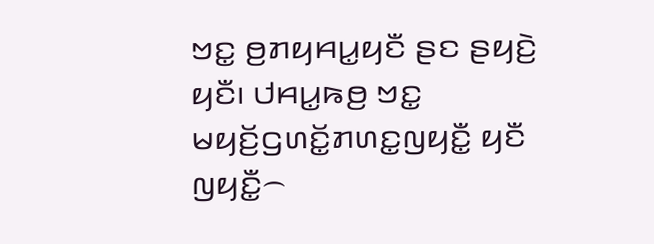ꤠꤢ꤭ ꤥ꤬ꤊꤟꤌꤣ꤭ꤟꤢꤪ ꤔꤢ ꤔꤟꤢꤧ꤬ ꤟꤢꤪ꤯ ꤓꤌꤣ꤭ꤒꤥ꤬ ꤠꤢ꤭ ꤗꤟꤢꤩ꤬ꤞꤛꤢꤩ꤭ꤊꤛꤢ꤭ꤜꤟꤢꤪ꤭ ꤟꤢꤪ ꤜꤟꤢꤪ꤭꤮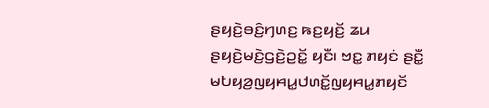ꤔꤟꤢꤧ꤬ꤋꤢꤨ꤬ꤚꤛꤢ꤬ ꤒꤢ꤬ꤟꤢꤩ꤬ ꤘꤣ ꤔꤟꤢꤧ꤬ꤗꤢꤧ꤬ꤞꤢꤧ꤬ꤑꤢꤩ꤭ ꤟꤢꤪ꤯ ꤠꤢ꤭ ꤊꤟꤢꤦ ꤔꤢꤪ꤭ ꤗꤝꤟꤤ꤬ꤜꤟꤌꤣ꤭ꤓꤛꤢꤩ꤭ꤜꤟꤌꤣ꤭ꤊꤟꤢꤩ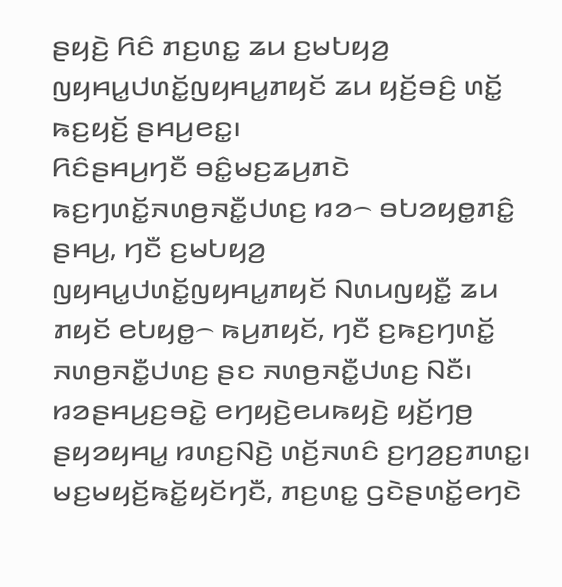ꤔꤟꤢꤧ꤬ ꤖꤢꤨ ꤊꤢ꤬ꤛꤢ꤭ ꤘꤣ ꤢ꤬ꤗꤝꤟꤤ꤬ ꤜꤟꤌꤣ꤭ꤓꤛꤢꤩ꤭ꤜꤟꤌꤣ꤭ꤊꤟꤢꤩ ꤘꤣ ꤟꤢꤩ꤬ꤋꤢꤨ꤬ ꤛꤢꤩ꤭ ꤒꤢ꤬ꤟꤢꤩ꤬ ꤔꤌꤣ꤬ꤕꤢ꤭꤯
ꤖꤢꤨꤔꤌꤣ꤬ꤚꤢꤪ ꤋꤢꤨ꤭ꤗꤢ꤬ꤘꤣ꤬ꤊꤢꤧ ꤒꤢ꤬ꤚꤛꤢꤩ꤭ꤏꤛꤥ꤬ꤏꤢꤪ꤭ꤓꤛꤢ꤬ ꤙꤤ꤮ ꤋꤝꤤꤟꤥ꤭ꤊꤢꤨ꤭ ꤔꤌꤣ꤬, ꤚꤢꤪ ꤢ꤬ꤗꤝꤟꤤ꤬ ꤜꤟꤌꤣ꤭ꤓꤛꤢꤩ꤭ꤜꤟꤌꤣ꤭ꤊꤟꤢꤩ ꤡꤛꤣꤜꤟꤢꤪ꤭ ꤘꤣ ꤊꤟꤢꤩ ꤕꤝꤟꤥ꤭꤮ ꤒꤣ꤬ꤊꤟꤢꤩ, ꤚꤢꤪ ꤢ꤬ꤒꤢ꤬ꤚꤛꤢꤩ꤭ ꤏꤛꤥ꤬ꤏꤢꤪ꤭ꤓꤛꤢ꤬ ꤔꤢ ꤏꤛꤥ꤬ꤏꤢꤪ꤭ꤓꤛꤢ꤬ ꤡꤢꤪ꤯
ꤙꤤꤔꤌꤣ꤬ꤢ꤬ꤋꤢꤧ꤭ ꤕꤚꤟꤢꤧ꤬ꤕꤣꤒꤟꤢꤧ꤬ ꤟꤢꤩ꤬ꤚꤥ꤬ ꤔꤟꤤꤟꤌꤣ꤭ ꤙꤛꤢ꤬ꤡꤢꤧ꤬ ꤛꤢꤩ꤬ꤏꤛꤢꤨ ꤢ꤬ꤚꤤ꤬ꤢ꤬ꤊꤛꤢ꤭꤯
ꤗꤢ꤬ꤗꤟꤢꤩ꤬ꤒꤢꤩ꤭ꤟꤢꤩꤚꤢꤪ, ꤊꤢ꤬ꤛꤢ꤭ ꤞꤢꤧꤔꤛꤢꤩ꤭ꤕꤚꤢꤧ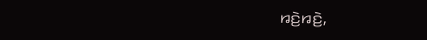ꤙꤢꤧ꤬ꤙꤢꤧ꤬,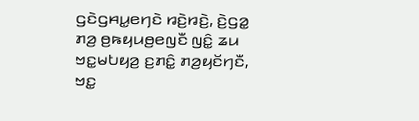ꤞꤢꤧꤞꤌꤣ꤭ꤕꤚꤢꤧ ꤙꤢꤧ꤬ꤙꤢꤧ꤬, ꤢꤧ꤬ꤞꤤ꤭ ꤊꤤ꤬ ꤥ꤬ꤒꤟꤣꤥ꤬ꤕꤜꤢꤪ ꤜꤢꤨ꤭ ꤘꤣ ꤠꤢ꤭ꤗꤝꤟꤤ꤬ ꤢ꤬ꤊꤢꤨ꤭ ꤊꤤ꤬ꤟꤢꤩꤚꤢꤪ, ꤠꤢ꤭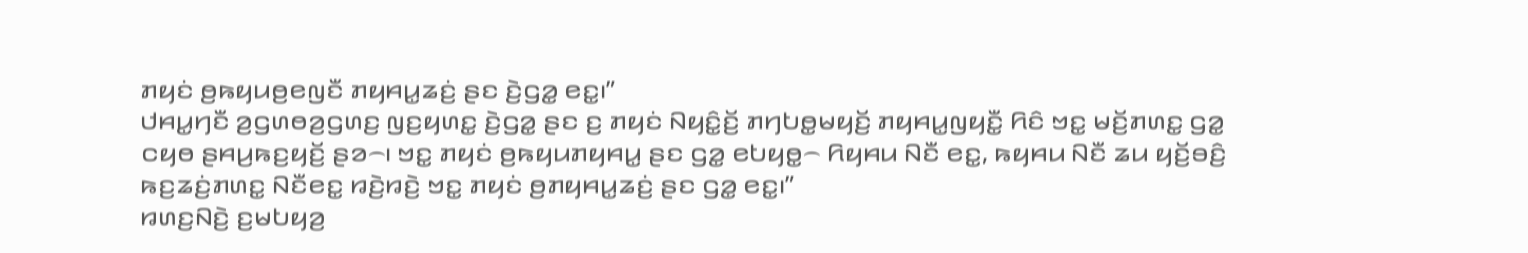ꤊꤟꤢꤦ ꤥ꤬ꤒꤟꤣꤥ꤬ꤕꤜꤢꤪ ꤊꤟꤌꤣ꤭ꤘꤢꤦ꤬ ꤔꤢ ꤢꤧ꤬ꤞꤤ꤭ ꤕꤢ꤭꤯”
ꤓꤌꤣ꤭ꤚꤢꤪ ꤤ꤬ꤞꤛꤥꤤ꤬ꤞꤛꤢ꤬ ꤜꤢ꤬ꤟꤛꤢ꤭ ꤢꤧ꤬ꤞꤤ꤭ ꤔꤢ ꤢ꤬ ꤊꤟꤢꤦ ꤡꤟꤢꤨ꤭ꤢꤩ꤬ ꤊꤚꤝꤥ꤭ꤗꤟꤢꤩ꤬ ꤊꤟꤌꤣ꤭ꤜꤟꤢꤪ꤭ ꤖꤢꤨ ꤠꤢ꤭ ꤗꤢꤩ꤬ꤊꤛꤢ꤭ ꤞꤤ꤭ ꤍꤟꤥ ꤔꤌꤣ꤬ꤒꤢ꤬ꤟꤢꤩ꤬ ꤔꤤ꤮꤯ ꤠꤢ꤭ ꤊꤟꤢꤦ ꤥ꤬ꤒꤟꤣꤊꤟꤌꤣ꤭ ꤔꤢ ꤞꤤ꤭ ꤕꤝꤟꤥ꤭꤮ ꤖꤟꤌꤣ ꤡꤢꤪ ꤕꤢ꤭, ꤒꤟꤌꤣ ꤡꤢꤪ ꤘꤣ ꤟꤢꤩ꤬ꤋꤢꤨ꤬ ꤒꤢ꤬ꤘꤢꤦ꤬ꤊꤛꤢ꤭ ꤡꤢꤪꤕꤢ꤭ ꤙꤢꤧ꤬ꤙꤢꤧ꤬ ꤠꤢ꤭ ꤊꤟꤢꤦ ꤥ꤬ꤊꤟꤌꤣ꤭ꤘꤢꤦ꤬ ꤔꤢ ꤞꤤ꤭ ꤕꤢ꤭꤯”
ꤙꤛꤢ꤬ꤡꤢꤧ꤬ ꤢ꤬ꤗꤝꤟꤤ꤬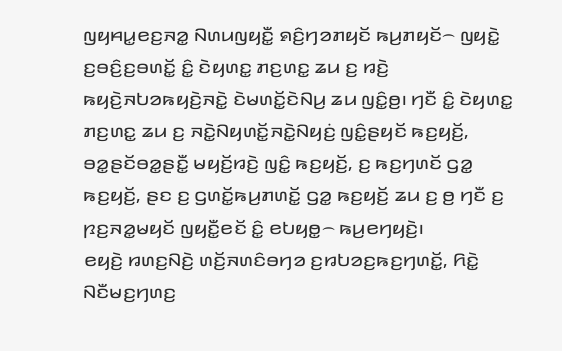ꤜꤟꤌꤣ꤭ꤕꤢ꤬ꤏꤤ꤭ ꤡꤛꤣꤜꤟꤢꤪ꤭ ꤎꤢꤨ꤬ꤚꤤꤊꤟꤢꤩ ꤒꤣ꤬ꤊꤟꤢꤩ꤮ ꤜꤟꤢꤧ꤭ ꤢ꤬ꤋꤢꤨ꤬ꤢ꤬ꤋꤛꤢꤩ꤭ ꤢꤨ꤭ ꤢꤧꤟꤛꤢ꤭ ꤊꤢ꤬ꤛꤢ꤭ ꤘꤣ ꤢ꤬ ꤙꤢꤧ꤬ ꤒꤟꤢꤧ꤬ꤏꤝꤤꤒꤟꤢꤧ꤬ꤏꤢꤧ꤭ ꤢꤧꤗꤛꤢꤩ꤭ꤢꤧꤡꤣ꤬ ꤘꤣ ꤜꤢꤨ꤭ꤥ꤬꤯ ꤚꤢꤪ ꤢꤨ꤭ ꤢꤧꤟꤛꤢ꤭ ꤊꤢ꤬ꤛꤢ꤭ ꤘꤣ ꤢ꤬ ꤏꤢꤧ꤭ꤡꤟꤛꤢꤩ꤭ꤏꤢꤧ꤭ꤡꤟꤢꤦ꤬ ꤜꤢꤨ꤭ꤔꤟꤢꤩ ꤒꤢ꤬ꤟꤢꤩ꤬, ꤋꤤ꤭ꤔꤢꤩꤋꤤ꤭ꤔꤢꤪ꤭ ꤗꤟꤢꤩ꤬ꤙꤢꤧ꤬ ꤜꤢꤨ꤭ ꤒꤢ꤬ꤟꤢꤩ꤬, ꤢ꤬ ꤒꤢ꤬ꤚꤛꤢꤩ ꤞꤤ꤭ ꤒꤢ꤬ꤟꤢꤩ꤬, ꤔꤢ ꤢ꤬ ꤞꤛꤢꤩ꤭ꤒꤣ꤬ꤊꤛꤢꤩ꤭ ꤞꤤ꤭ ꤒꤢ꤬ꤟꤢꤩ꤬ ꤘꤣ ꤢ꤬ ꤥ꤬ ꤚꤢꤪ ꤢ꤬ ꤐꤢ꤬ꤏꤤ꤭ꤗꤟꤢꤩ ꤜꤟꤢꤪ꤭ꤕꤢꤩ ꤢꤨ꤭ ꤕꤝꤟꤥ꤭꤮ ꤒꤣ꤬ꤕꤚꤟꤢꤧ꤬꤯
ꤕꤟꤢꤧ꤬ ꤙꤛꤢ꤬ꤡꤢꤧ꤬ ꤛꤢꤩ꤬ꤏꤛꤢꤨꤋꤚꤤ ꤢ꤬ꤙꤝꤤꤢ꤬ꤒꤢ꤬ꤚꤛꤢꤩ꤭, ꤖꤢꤧ꤭ ꤡꤢꤪꤗꤢ꤬ꤚꤛꤢ꤬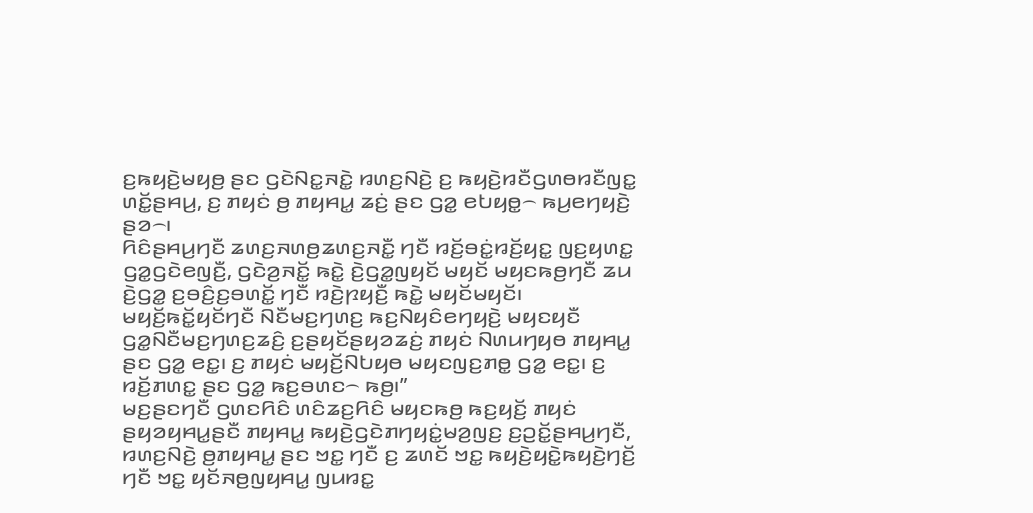ꤢ꤬ꤒꤟꤢꤧ꤬ꤗꤟꤥ꤬ ꤔꤢ ꤞꤢꤧꤡꤢ꤭ꤏꤢꤧ꤭ ꤙꤛꤢ꤬ꤡꤢꤧ꤬ ꤢ꤬ ꤒꤟꤢꤧ꤬ꤙꤢꤪꤞꤛꤥꤙꤢꤪꤜꤢ꤭ ꤛꤢꤩ꤭ꤔꤌꤣ꤬, ꤢ꤬ ꤊꤟꤢꤦ ꤥ꤬ ꤊꤟꤌꤣ꤭ ꤘꤢꤦ꤬ ꤔꤢ ꤞꤤ꤭ ꤕꤝꤟꤥ꤭꤮ ꤒꤣ꤬ꤕꤚꤟꤢꤧ꤬ ꤔꤤ꤮꤯
ꤖꤢꤨꤔꤌꤣ꤬ꤚꤢꤪ ꤘꤛꤢ꤬ꤏꤛꤥ꤬ꤘꤛꤢ꤬ꤏꤢꤪ꤭ ꤚꤢꤪ ꤙꤢꤩ꤬ꤋꤢꤦ꤭ꤙꤢꤩ꤬ꤟꤢ꤭ ꤜꤢ꤬ꤟꤛꤢ꤭ ꤞꤤ꤭ꤞꤢꤧꤕꤜꤢꤪ꤬, ꤞꤢꤧꤤ꤬ꤏꤢꤩ꤭ ꤒꤢꤧ꤭ ꤢꤧ꤬ꤞꤤ꤭ꤜꤟꤢꤩ ꤗꤟꤢꤩ ꤗꤟꤢꤒꤥ꤬ꤚꤢꤪ ꤘꤣ ꤢꤧ꤬ꤞꤤ꤭ ꤢ꤬ꤋꤢꤨ꤬ꤢ꤬ꤋꤛꤢꤩ꤭ ꤚꤢꤪ ꤙꤢꤧ꤬ꤐꤟꤢꤪ꤬ ꤒꤢꤧ꤭ ꤗꤟꤢꤩꤗꤟꤢꤩ꤯ ꤗꤟꤢꤩ꤬ꤒꤢꤩ꤭ꤟꤢꤩꤚꤢꤪ ꤡꤢꤪꤗꤢ꤬ꤚꤛꤢ꤬ ꤒꤢ꤬ꤡꤟꤢꤨꤕꤚꤟꤢꤧ꤬ ꤗꤟꤢꤟꤢꤪ ꤞꤤ꤭ꤡꤢꤪꤗꤢ꤬ꤚꤛꤢ꤬ꤘꤢꤨ꤬ ꤢ꤬ꤔꤟꤢꤩꤔꤟꤤꤘꤢꤦ꤬ ꤊꤟꤢꤦ ꤡꤛꤣꤚꤟꤥ ꤊꤟꤌꤣ꤭ ꤔꤢ ꤞꤤ꤭ ꤕꤢ꤭꤯ ꤢ꤬ ꤊꤟꤢꤦ ꤗꤟꤢꤩ꤬ꤡꤝꤟꤥ ꤗꤟꤢꤜꤢ꤬ꤊꤥ꤭ ꤞꤤ꤭ ꤕꤢ꤭꤯ ꤢ꤬ ꤙꤢꤩ꤬ꤊꤛꤢ꤭ ꤔꤢ ꤞꤤ꤭ ꤒꤢ꤬ꤋꤛꤢ꤮ ꤒꤥ꤬꤯”
ꤗꤢ꤬ꤔꤢꤚꤢꤪ ꤞꤛꤢꤖꤢꤨ ꤛꤢꤨꤘꤢ꤬ꤖꤢꤨ ꤗꤟꤢꤒꤥ꤬ ꤒꤢ꤬ꤟꤢꤩ꤬ ꤊꤟꤢꤦ ꤔꤟꤤꤟꤌꤣ꤭ꤔꤢꤪ ꤊꤟꤌꤣ꤭ ꤒꤟꤢꤧ꤬ꤞꤢꤧꤊꤚꤟꤢꤦ꤭ꤗꤤ꤬ꤜꤢ꤬ ꤢ꤬ꤑꤢꤩ꤭ꤔꤌꤣ꤬ꤚꤢꤪ, ꤙꤛꤢ꤬ꤡꤢꤧ꤬ ꤥ꤬ꤊꤟꤌꤣ꤭ ꤔꤢ ꤠꤢ꤭ ꤚꤢꤪ ꤢ꤬ ꤘꤛꤢꤩ ꤠꤢ꤭ ꤒꤟꤢꤧ꤬ꤟꤢꤧ꤭ꤒꤟꤢꤧ꤬ꤚꤢꤩ꤬ ꤚꤢꤪ ꤠꤢ꤭ ꤟꤢꤩꤏꤥ꤬ꤜꤟꤌꤣ꤭ ꤜꤣꤙꤢ꤭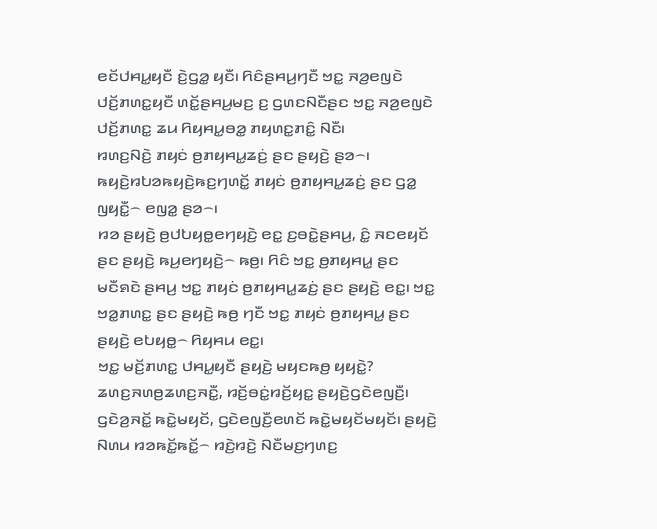ꤕꤢꤩꤓꤌꤣ꤭ꤟꤢꤪ ꤢꤧ꤬ꤞꤤ꤭ ꤟꤢꤪ꤯ ꤖꤢꤨꤔꤌꤣ꤬ꤚꤢꤪ ꤠꤢ꤭ ꤏꤤ꤬ꤕꤜꤢꤧ ꤓꤢꤩ꤬ꤊꤛꤢ꤭ꤟꤢꤪ ꤛꤢꤩ꤭ꤔꤌꤣ꤬ꤗꤢ꤬ ꤢ꤬ ꤞꤛꤢꤡꤢꤪꤔꤢ ꤠꤢ꤭ ꤏꤤ꤬ꤕꤜꤢꤧ ꤓꤢꤩ꤬ꤊꤛꤢ꤭ ꤘꤣ ꤖꤟꤌꤣ꤭ꤋꤤ꤭ ꤊꤟꤛꤢ꤭ꤊꤢꤨ꤭ ꤡꤢꤪ꤯
ꤙꤛꤢ꤬ꤡꤢꤧ꤬ ꤊꤟꤢꤦ ꤥ꤬ꤊꤟꤌꤣ꤭ꤘꤢꤦ꤬ ꤔꤢ ꤔꤟꤢꤧ꤬ ꤔꤤ꤮꤯ ꤒꤟꤢꤧ꤬ꤙꤝꤤꤒꤟꤢꤧ꤬ꤒꤢ꤬ꤚꤛꤢꤩ꤭ ꤊꤟꤢꤦ ꤥ꤬ꤊꤟꤌꤣ꤭ꤘꤢꤦ꤬ ꤔꤢ ꤞꤤ꤭ ꤜꤟꤢꤪ꤭꤮ ꤕꤜꤤ꤭ ꤔꤤ꤮꤯
ꤙꤤ ꤔꤟꤢꤧ꤬ ꤥ꤬ꤓꤝꤟꤥ꤭ꤕꤚꤟꤢꤧ꤬ ꤕꤢ꤭ ꤢ꤬ꤋꤢꤧ꤭ꤔꤌꤣ꤬, ꤢꤨ꤭ ꤏꤢꤕꤟꤢꤩ ꤔꤢ ꤔꤟꤢꤧ꤬ ꤒꤣ꤬ꤕꤚꤟꤢꤧ꤬꤮ ꤒꤥ꤬꤯ ꤖꤢꤨ ꤠꤢ꤭ ꤥ꤬ꤊꤟꤌꤣ꤭ ꤔꤢ ꤗꤢꤪꤎꤢꤧ ꤔꤌꤣ꤬ ꤠꤢ꤭ ꤊꤟꤢꤦ ꤥ꤬ꤊꤟꤌꤣ꤭ꤘꤢꤦ꤬ ꤔꤢ ꤔꤟꤢꤧ꤬ ꤕꤢ꤭꤯ ꤠꤢ꤭ ꤠꤤ꤭ꤊꤛꤢ꤭ ꤔꤢ ꤔꤟꤢꤧ꤬ ꤒꤥ꤬ ꤚꤢꤪ ꤠꤢ꤭ ꤊꤟꤢꤦ ꤥ꤬ꤊꤟꤌꤣ꤭ ꤔꤢ ꤔꤟꤢꤧ꤬ ꤕꤝꤟꤥ꤭꤮ ꤖꤟꤌꤣ ꤕꤢ꤭꤯
ꤠꤢ꤭ ꤗꤢꤩ꤬ꤊꤛꤢ꤭ ꤓꤌꤣ꤭ꤟꤢꤪ ꤔꤟꤢꤧ꤬ ꤗꤟꤢꤒꤥ꤬ ꤟꤟꤢꤧ꤭? ꤘꤛꤢ꤬ꤏꤛꤥ꤬ꤘꤛꤢ꤬ꤏꤢꤪ꤭, ꤙꤢꤩ꤬ꤋꤢꤦ꤭ꤙꤢꤩ꤬ꤟꤢ꤭ ꤔꤟꤢꤧ꤬ꤞꤢꤧꤕꤜꤢꤪ꤬꤯ ꤞꤢꤧꤤ꤬ꤏꤢꤩ꤭ ꤒꤢꤧ꤭ꤗꤟꤢꤩ, ꤞꤢꤧꤕꤜꤢꤪ꤬ꤕꤛꤢꤩ ꤒꤢꤧ꤭ꤗꤟꤢꤩꤗꤟꤢꤩ꤯ ꤔꤟꤢꤧ꤬ ꤡꤛꤣ ꤙꤤꤒꤢꤩ꤭ꤒꤢꤩ꤭꤮ ꤙꤢꤧ꤬ꤙꤢꤧ꤬ ꤡꤢꤪꤗꤢ꤬ꤚꤛꤢ꤬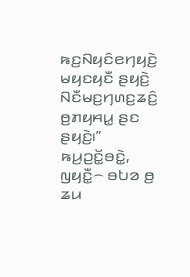ꤒꤢ꤬ꤡꤟꤢꤨꤕꤚꤟꤢꤧ꤬ ꤗꤟꤢꤟꤢꤪ ꤔꤟꤢꤧ꤬ ꤡꤢꤪꤗꤢ꤬ꤚꤛꤢ꤬ꤘꤢꤨ꤬ ꤥ꤬ꤊꤟꤌꤣ꤭ ꤔꤢ ꤔꤟꤢꤧ꤬꤯”
ꤒꤣ꤬ꤑꤢꤩ꤭ꤋꤢꤧ꤭, ꤜꤟꤢꤪ꤭꤮ ꤋꤝꤤ ꤥ꤬ ꤘꤣ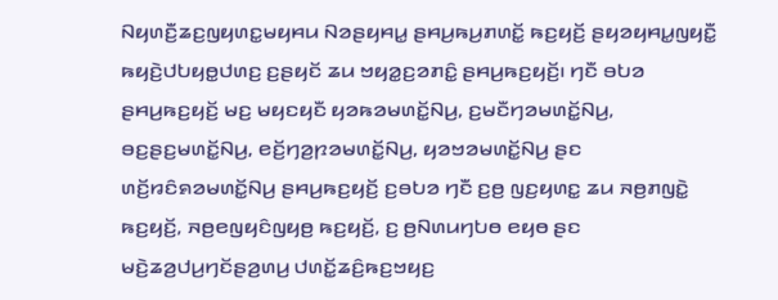ꤡꤟꤛꤢꤪ꤬ꤘꤢ꤬ꤜꤟꤛꤢ꤭ꤗꤟꤌꤣ ꤡꤤꤔꤟꤌꤣ꤭ ꤔꤌꤣ꤬ꤒꤣ꤬ꤊꤛꤢꤩ꤭ ꤒꤢ꤬ꤟꤢꤩ꤬ ꤔꤟꤤꤟꤌꤣ꤭ꤜꤟꤢꤪ꤭ ꤒꤟꤢꤧ꤬ꤓꤝꤟꤥ꤭ꤓꤛꤢ꤬ ꤢ꤬ꤔꤟꤢꤩ ꤘꤣ ꤠꤟꤤ꤭ꤢ꤬ꤤꤊꤢꤨ꤭ ꤔꤌꤣ꤬ꤒꤢ꤬ꤟꤢꤩ꤬꤯ ꤚꤢꤪ ꤋꤝꤤ ꤔꤌꤣ꤬ꤒꤢ꤬ꤟꤢꤩ꤬ ꤗꤢ꤬ ꤗꤟꤢꤟꤢꤪ ꤟꤤꤒꤤꤗꤛꤢꤩ꤭ꤡꤣ꤬, ꤢ꤬ꤗꤢꤪꤚꤤꤗꤛꤢꤩ꤭ꤡꤣ꤬, ꤋꤢ꤬ꤔꤢ꤬ꤗꤛꤢꤩ꤭ꤡꤣ꤬, ꤕꤢꤩ꤬ꤚꤤ꤬ꤐꤤꤗꤛꤢꤩ꤭ꤡꤣ꤬, ꤟꤤꤠꤤꤗꤛꤢꤩ꤭ꤡꤣ꤬ ꤔꤢ ꤛꤢꤩ꤬ꤙꤢꤨꤎꤤꤗꤛꤢꤩ꤭ꤡꤣ꤬ ꤔꤌꤣ꤬ꤒꤢ꤬ꤟꤢꤩ꤬ ꤢ꤬ꤋꤝꤤ ꤚꤢꤪ ꤢ꤬ꤥ꤬ ꤜꤢ꤬ꤟꤛꤢ꤭ ꤘꤣ ꤏꤥ꤬ꤊꤜꤢꤧ꤭ ꤒꤢ꤬ꤟꤢꤩ꤬, ꤏꤥ꤬ꤕꤜꤟꤢꤨꤜꤟꤥ꤬ ꤒꤢ꤬ꤟꤢꤩ꤬, ꤢ꤬ ꤥ꤬ꤡꤛꤣꤚꤝꤥ ꤕꤟꤥ ꤔꤢ ꤗꤢꤧ꤬ꤘꤤ꤬ꤓꤣ꤬ꤚꤢꤩꤔꤤ꤬ꤛꤣ꤬ ꤓꤛꤢꤩ꤭ꤘꤢꤨ꤬ꤒꤢ꤬ꤠꤟꤢ꤬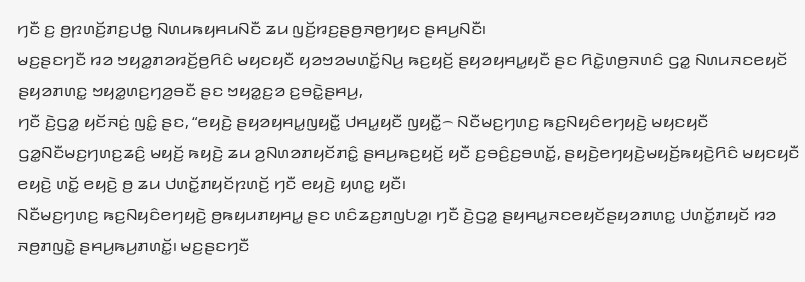ꤚꤢꤪ ꤢ꤬ ꤥ꤬ꤐꤛꤢꤩ꤬ꤊꤢ꤬ꤓꤥ꤭ ꤡꤛꤣꤒꤟꤌꤣꤡꤢꤪ ꤘꤣ ꤜꤢꤩ꤬ꤙꤢ꤬ꤔꤥ꤬ꤏꤥ꤬ꤚꤟꤢ ꤔꤌꤣ꤬ꤡꤢꤪ꤯
ꤗꤢ꤬ꤔꤢꤚꤢꤪ ꤙꤤ ꤠꤟꤤ꤭ꤊꤤꤙꤢꤩ꤬ꤥ꤬ꤖꤢꤨ ꤗꤟꤢꤟꤢꤪ ꤟꤤꤠꤤꤗꤛꤢꤩ꤭ꤡꤣ꤬ ꤒꤢ꤬ꤟꤢꤩ꤬ ꤔꤟꤤꤟꤌꤣ꤭ꤟꤢꤪ ꤔꤢ ꤖꤢꤧ꤭ꤛꤥ꤬ꤏꤛꤢꤨ ꤞꤤ꤭ ꤡꤛꤣꤏꤢꤕꤟꤢꤩ ꤔꤟꤤꤊꤛꤢ꤭ ꤠꤟꤤ꤭ꤛꤢ꤬ꤚꤤ꤬ꤋꤢꤪ ꤔꤢ ꤠꤟꤤ꤭ꤢ꤬ꤤ ꤢ꤬ꤋꤢꤧ꤭ꤔꤌꤣ꤬,
ꤚꤢꤪ ꤢꤧ꤬ꤞꤤ꤭ ꤟꤢꤩꤏꤢꤦ꤬ ꤜꤢꤨ꤭ ꤔꤢ, “ꤕꤟꤢꤧ꤬ ꤔꤟꤤꤟꤌꤣ꤭ꤜꤟꤢꤪ꤭ ꤓꤌꤣ꤭ꤟꤢꤪ ꤜꤟꤢꤪ꤭꤮ ꤡꤢꤪꤗꤢ꤬ꤚꤛꤢ꤬ ꤒꤢ꤬ꤡꤟꤢꤨꤕꤚꤟꤢꤧ꤬ ꤗꤟꤢꤟꤢꤪ ꤞꤤ꤭ꤡꤢꤪꤗꤢ꤬ꤚꤛꤢ꤬ꤘꤢꤨ꤬ ꤗꤟꤢꤩ꤬ ꤒꤟꤢꤧ꤬ ꤘꤣ ꤤ꤬ꤡꤛꤤꤊꤟꤢꤩꤊꤢꤨ꤭ ꤔꤌꤣ꤬ꤒꤢ꤬ꤟꤢꤩ꤬ ꤟꤢꤪ ꤢ꤬ꤋꤢꤨ꤬ꤢ꤬ꤋꤛꤢꤩ꤭, ꤔꤟꤢꤧ꤬ꤕꤚꤟꤢꤧ꤬ꤗꤟꤢꤩ꤬ꤒꤟꤢꤧ꤬ꤖꤢꤨ ꤗꤟꤢꤟꤢꤪ ꤕꤟꤢꤧ꤬ ꤛꤢꤩ꤭ ꤕꤟꤢꤧ꤬ ꤥ꤬ ꤘꤣ ꤓꤛꤢꤩ꤭ꤊꤟꤢꤩꤐꤛꤢꤩ꤬ ꤚꤢꤪ ꤕꤟꤢꤧ꤬ ꤟꤛꤢ꤭ ꤟꤢꤪ꤯
ꤡꤢꤪꤗꤢ꤬ꤚꤛꤢ꤬ ꤒꤢ꤬ꤡꤟꤢꤨꤕꤚꤟꤢꤧ꤬ ꤥ꤬ꤒꤟꤣꤊꤟꤌꤣ꤭ ꤔꤢ ꤛꤢꤨꤘꤢ꤬ꤊꤜꤝꤤ꤭꤯ ꤚꤢꤪ ꤢꤧ꤬ꤞꤤ꤭ ꤔꤟꤌꤣ꤭ꤏꤢꤕꤟꤢꤩꤔꤟꤤꤊꤛꤢ꤭ ꤓꤛꤢꤩ꤭ꤊꤟꤢꤩ ꤙꤤ ꤏꤥ꤬ꤊꤜꤢꤧ꤭ ꤔꤌꤣ꤬ꤒꤣ꤬ꤊꤛꤢꤩ꤭꤯ ꤗꤢ꤬ꤔꤢꤚꤢꤪ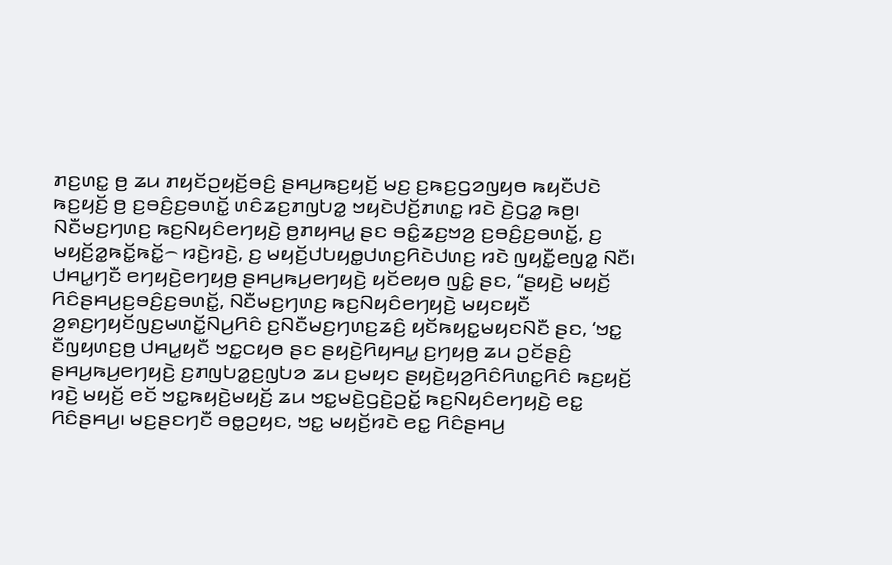ꤊꤢ꤬ꤛꤢ꤭ ꤥ꤬ ꤘꤣ ꤊꤟꤢꤩꤑꤟꤢꤩ꤬ꤋꤢꤨ꤬ ꤔꤌꤣ꤬ꤒꤢ꤬ꤟꤢꤩ꤬ ꤗꤢ꤬ ꤢ꤬ꤒꤢ꤬ꤞꤤꤜꤟꤥ ꤒꤟꤢꤪꤓꤢꤧ ꤒꤢ꤬ꤟꤢꤩ꤬ ꤥ꤬ ꤢ꤬ꤋꤢꤨ꤬ꤢ꤬ꤋꤛꤢꤩ꤭ ꤛꤢꤨꤘꤢ꤬ꤊꤜꤝꤤ꤭ ꤠꤟꤢꤧꤓꤢꤩ꤬ꤊꤛꤢ꤭ ꤙꤢꤧ ꤢꤧ꤬ꤞꤤ꤭ ꤒꤥ꤬꤯
ꤡꤢꤪꤗꤢ꤬ꤚꤛꤢ꤬ ꤒꤢ꤬ꤡꤟꤢꤨꤕꤚꤟꤢꤧ꤬ ꤥ꤬ꤊꤟꤌꤣ꤭ ꤔꤢ ꤋꤢꤨ꤭ꤘꤢ꤬ꤠꤤ꤬ ꤢ꤬ꤋꤢꤨ꤬ꤢ꤬ꤋꤛꤢꤩ꤭, ꤢ꤬ ꤗꤟꤢꤩ꤬ꤤ꤭ꤒꤢꤩ꤭ꤒꤢꤩ꤭꤮ ꤙꤢꤧ꤬ꤙꤢꤧ꤬, ꤢ꤬ ꤗꤟꤢꤩ꤬ꤓꤝꤟꤥ꤭ꤓꤛꤢ꤬ꤖꤢꤧꤓꤛꤢ꤬ ꤙꤢꤧ ꤜꤟꤢꤪ꤭ꤕꤜꤤ꤭ ꤡꤢꤪ꤯
ꤓꤌꤣ꤭ꤚꤢꤪ ꤕꤚꤟꤢꤧ꤬ꤕꤚꤟꤥ꤬ ꤔꤌꤣ꤬ꤒꤣ꤬ꤕꤚꤟꤢꤧ꤬ ꤟꤢꤩꤕꤟꤥ ꤜꤢꤨ꤭ ꤔꤢ, “ꤔꤟꤢꤧ꤬ ꤗꤟꤢꤩ꤬ ꤖꤢꤨꤔꤌꤣ꤬ꤢ꤬ꤋꤢꤨ꤬ꤢ꤬ꤋꤛꤢꤩ꤭, ꤡꤢꤪꤗꤢ꤬ꤚꤛꤢ꤬ ꤒꤢ꤬ꤡꤟꤢꤨꤕꤚꤟꤢꤧ꤬ ꤗꤟꤢꤟꤢꤪ ꤤ꤬ꤎꤢ꤬ꤚꤟꤢꤩꤜꤢ꤬ꤗꤛꤢꤩ꤭ꤡꤣ꤬ꤖꤢꤨ ꤢ꤬ꤡꤢꤪꤗꤢ꤬ꤚꤛꤢ꤬ꤘꤢꤨ꤬ ꤟꤢꤩꤒꤟꤢ꤭ꤗꤟꤢꤡꤢꤪ ꤔꤢ, ‘ꤠꤢ꤭ ꤢꤪꤜꤟꤛꤢ꤬ꤥ꤬ ꤓꤌꤣ꤭ꤟꤢꤪ ꤠꤢ꤭ꤍꤟꤥ ꤔꤢ ꤔꤟꤢꤧ꤬ꤖꤟꤌꤣ꤭ ꤢ꤬ꤚꤟꤥ꤬ ꤘꤣ ꤑꤢꤩꤔꤢꤨ꤬ ꤔꤌꤣ꤬ꤒꤣ꤬ꤕꤚꤟꤢꤧ꤬ ꤢ꤬ꤊꤜꤝꤤ꤭ꤢ꤬ꤜꤝꤤ ꤘꤣ ꤢ꤬ꤗꤟꤢ ꤔꤟꤢꤧ꤬ꤟꤤ꤬ꤖꤢꤨꤖꤛꤢ꤭ꤖꤢꤨ ꤒꤢ꤬ꤟꤢꤩ꤬ ꤙꤢꤧ꤬ ꤗꤟꤢꤩ꤬ ꤕꤢꤩ ꤠꤢ꤭ꤒꤟꤢꤧ꤬ꤗꤟꤢꤩ꤬ ꤘꤣ ꤠꤢ꤭ꤗꤢꤧ꤬ꤞꤢꤧ꤬ꤑꤢꤩ꤭ ꤒꤢ꤬ꤡꤟꤢꤨꤕꤚꤟꤢꤧ꤬ ꤕꤢ꤭ ꤖꤢꤨꤔꤌꤣ꤬꤯ ꤗꤢ꤬ꤔꤢꤚꤢꤪ ꤋꤥ꤭ꤑꤟꤢ, ꤠꤢ꤭ ꤗꤟꤢꤩ꤬ꤙꤢꤧ ꤕꤢ꤭ ꤖꤢꤨꤔꤌꤣ꤬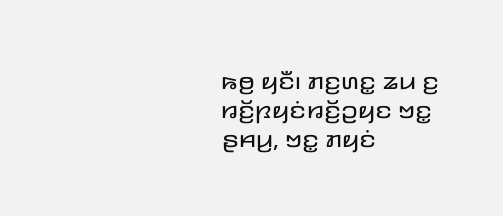ꤒꤥ꤬ ꤟꤢꤪ꤯ ꤊꤢ꤬ꤛꤢ꤭ ꤘꤣ ꤢ꤬ ꤙꤢꤩ꤬ꤐꤟꤢꤦꤙꤢꤩ꤬ꤑꤟꤢ ꤠꤢ꤭ ꤔꤌꤣ꤬, ꤠꤢ꤭ ꤊꤟꤢꤦ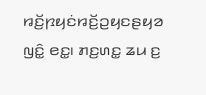ꤙꤢꤩ꤬ꤐꤟꤢꤦꤙꤢꤩ꤬ꤑꤟꤢꤔꤟꤤ ꤜꤢꤨ꤭ ꤕꤢ꤭꤯ ꤊꤢ꤬ꤛꤢ꤭ ꤘꤣ ꤢ꤬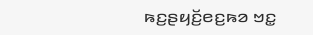ꤒꤢ꤬ꤔꤟꤢꤩ꤬ꤕꤢ꤬ꤒꤤ ꤠꤢ꤭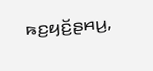ꤒꤢ꤬ꤟꤢꤩ꤬ꤔꤌꤣ꤬,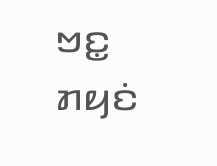ꤠꤢ꤭ ꤊꤟꤢꤦ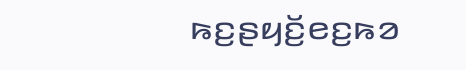ꤒꤢ꤬ꤔꤟꤢꤩ꤬ꤕꤢ꤬ꤒꤤ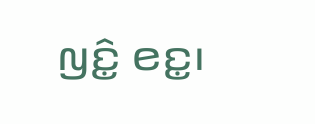ꤜꤢꤨ꤭ ꤕꤢ꤭꤯